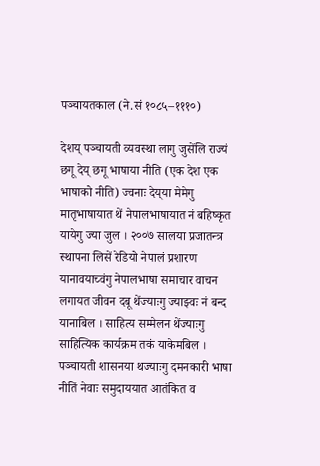पञ्चायतकाल (ने.सं १०८५–१११०)

देशय् पञ्चायती व्यवस्था लागु जुसेंलि राज्यं छगू देय् छगू भाषाया नीति (एक देश एक भाषाको नीति) ज्वनाः देय्‌या मेमेगु मातृभाषायात थें नेपालभाषायात नं बहिष्कृत यायेगु ज्या जुल । २००७ सालया प्रजातन्त्र स्थापना लिसें रेडियो नेपालं प्रशारण यानावयाच्वंगु नेपालभाषा समाचार वाचन लगायत जीवन दबू थेंज्याःगु ज्याझ्वः नं बन्द यानाबिल । साहित्य सम्मेलन थेंज्याःगु साहित्यिक कार्यक्रम तकं याकेमबिल । पञ्चायती शासनया थज्याःगु दमनकारी भाषा नीतिं नेवाः समुदाययात आतंकित व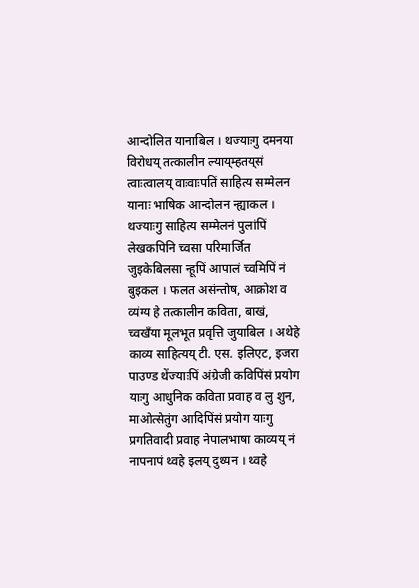आन्दोलित यानाबिल । थज्याःगु दमनया विरोधय् तत्कालीन ल्याय्‌म्हतय्‌सं त्वाःत्वालय् वाःवाःपतिं साहित्य सम्मेलन यानाः भाषिक आन्दोलन न्ह्याकल । थज्याःगु साहित्य सम्मेलनं पुलांपिं लेखकपिनि च्वसा परिमार्जित जुइकेबिलसा न्हूपिं आपालं च्वमिपिं नं बुइकल । फलत असंन्तोष, आक्रोश व व्यंग्य हे तत्कालीन कविता, बाखं, च्वखँया मूलभूत प्रवृत्ति जुयाबिल । अथेहे काव्य साहित्यय् टी. एस. इलिएट, इजरा पाउण्ड थेंज्याःपिं अंग्रेजी कविपिंसं प्रयोग याःगु आधुनिक कविता प्रवाह व लु शुन, माओत्सेतुंग आदिपिंसं प्रयोग याःगु प्रगतिवादी प्रवाह नेपालभाषा काव्यय् नं नापनापं थ्वहे इलय् दुथ्यन । थ्वहे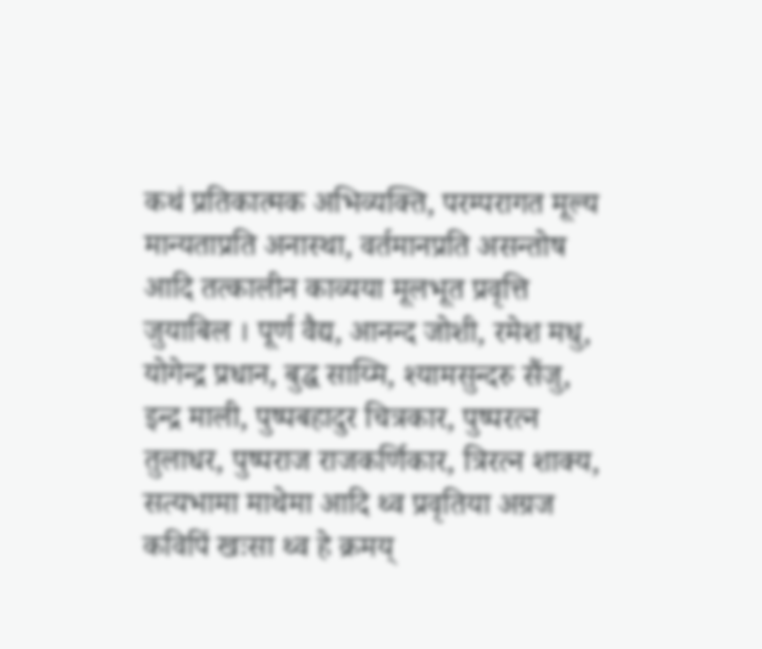कथं प्रतिकात्मक अभिव्यक्ति, परम्परागत मूल्य मान्यताप्रति अनास्था, वर्तमानप्रति असन्तोष आदि तत्कालीन काव्यया मूलभूत प्रवृत्ति जुयाबिल । पूर्ण वैद्य, आनन्द जोशी, रमेश मधु, योगेन्द्र प्रधान, बुद्ध साय्मि, श्यामसुन्दरु सैंजु, इन्द्र माली, पुष्पबहादुर चित्रकार, पुष्परत्न तुलाधर, पुष्पराज राजकर्णिकार, त्रिरत्न शाक्य, सत्यभामा माथेमा आदि थ्व प्रवृतिया अग्रज कविपिं खःसा थ्व हे क्रमय्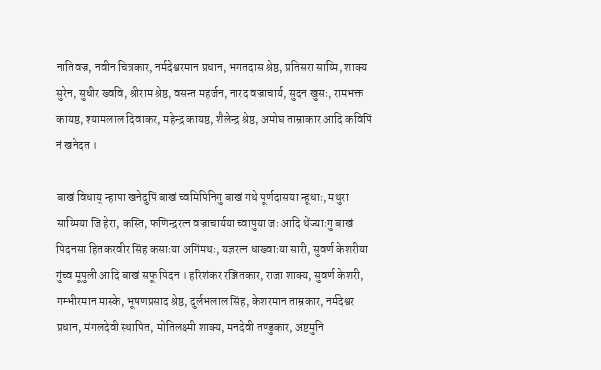नातिवज्र, नवीन चित्रकार, नर्मदेश्वरमान प्रधान, भगतदास श्रेष्ठ, प्रतिसरा साय्मि, शाक्य सुरेन, सुधीर ख्ववि, श्रीराम श्रेष्ठ, वसन्त महर्जन, नारद वज्राचार्य, सुदन खुसः, रामभक्त कायष्ठ, श्यामलाल दिवाकर, महेन्द्र कायष्ठ, शैलेन्द्र श्रेष्ठ, अमोघ ताम्राकार आदि कविपिं नं खनेदत ।

बाखं विधाय् न्हापा खनेदुपिं बाखं च्वमिपिनिगु बाखं गथे पूर्णदासया न्हूधाः, मथुरा साय्मिया जि हेरा, कस्ति, फणिन्द्ररत्न वज्राचार्यया च्वापुया जः आदि थेंज्याःगु बाखं पिदनसा हितकरवीर सिंह कसाःया अगिंमथः, यज्ञरत्न धाख्वाःया सारी, सुवर्ण केशरीया गुंच्व मूपुली आदि बाखं सफू पिदन । हरिशंकर रञ्जितकार, राजा शाक्य, सुवर्ण केशरी, गम्भीरमान मास्के, भूषणप्रसाद श्रेष्ठ, दुर्लभलाल सिंह, केशरमान ताम्रकार, नर्मदेश्वर प्रधान, मंगलदेवी स्थापित, मोतिलक्ष्मी शाक्य, मनदेवी तण्डुकार, अष्टमुनि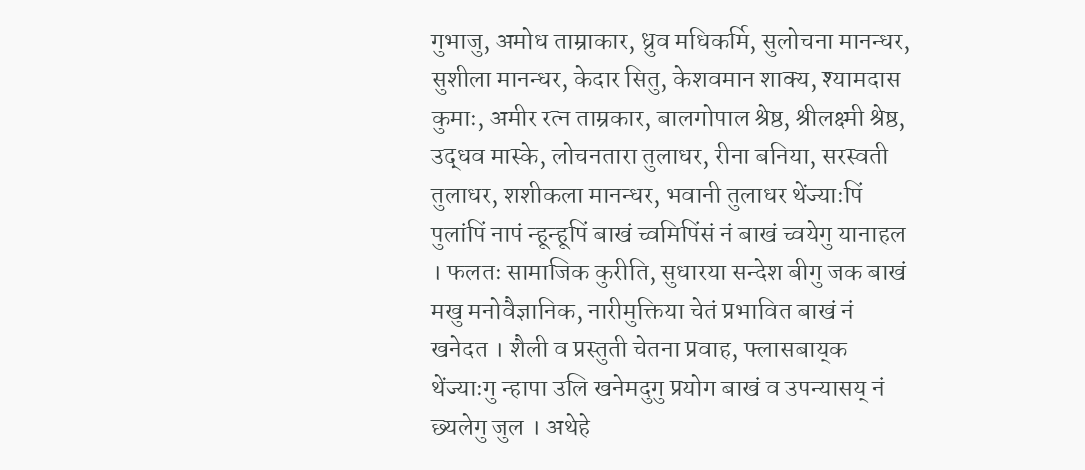गुभाजु, अमोध ताम्राकार, ध्रुव मधिकर्मि, सुलोचना मानन्धर, सुशीला मानन्धर, केदार सितु, केशवमान शाक्य, श्यामदास कुमाः, अमीर रत्न ताम्रकार, बालगोपाल श्रेष्ठ, श्रीलक्ष्मी श्रेष्ठ, उद्धव मास्के, लोचनतारा तुलाधर, रीना बनिया, सरस्वती तुलाधर, शशीकला मानन्धर, भवानी तुलाधर थेंज्याःपिं पुलांपिं नापं न्हून्हूपिं बाखं च्वमिपिंसं नं बाखं च्वयेगु यानाहल । फलतः सामाजिक कुरीति, सुधारया सन्देश बीगु जक बाखं मखु मनोवैज्ञानिक, नारीमुक्तिया चेतं प्रभावित बाखं नं खनेदत । शैली व प्रस्तुती चेतना प्रवाह, फ्लासबाय्‌क थेंज्याःगु न्हापा उलि खनेमदुगु प्रयोग बाखं व उपन्यासय् नं छ्यलेगु जुल । अथेहे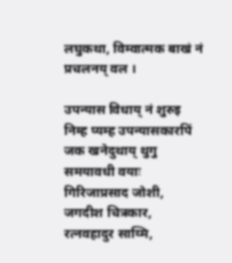लघुकथा, विम्वात्मक बाखं नं प्रचलनय् वल ।

उपन्यास विधाय् नं शुरुइ निम्ह प्यम्ह उपन्यासकारपिं जक खनेदुथाय् थुगु समयावधी वयाः गिरिजाप्रसाद जोशी, जगदीश चित्रकार, रत्नवहादुर साय्मि,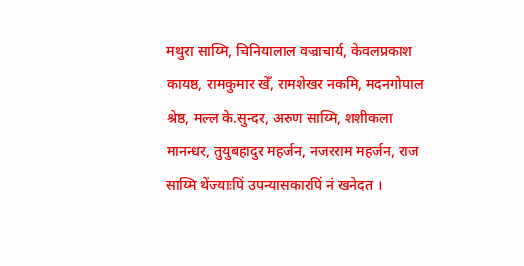मथुरा साय्मि, चिनियालाल वज्राचार्य, केवलप्रकाश कायष्ठ, रामकुमार खेँ, रामशेखर नकमि, मदनगोपाल श्रेष्ठ, मल्ल के.सुन्दर, अरुण साय्मि, शशीकला मानन्धर, तुयुबहादुर महर्जन, नजरराम महर्जन, राज साय्मि थेंज्याःपिं उपन्यासकारपिं नं खनेदत ।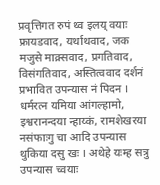प्रवृत्तिगत रुपं थ्व इलय् वयाः फ्रायडवाद, यर्थाथवाद, जक मजुसे माक्र्सवाद, प्रगतिवाद, विसंगतिवाद, अस्तित्ववाद दर्शनं प्रभावित उपन्यास नं पिदन । धर्मरत्न यमिया आंगल्हामो, इश्वरानन्दया न्हाय्कं, रामशेखरया नसंफाःगु चा आदि उपन्यास थुकिया दसु खः । अथेहे यःम्ह सत्रु उपन्यास च्वयाः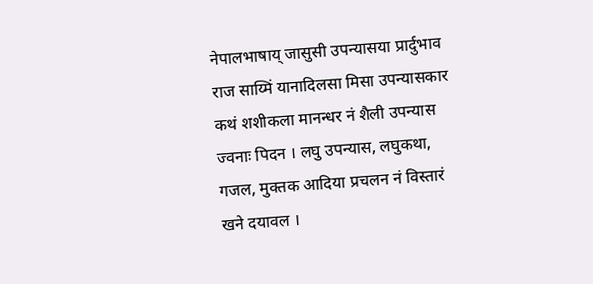नेपालभाषाय् जासुसी उपन्यासया प्रार्दुभाव राज साय्मिं यानादिलसा मिसा उपन्यासकार कथं शशीकला मानन्धर नं शैली उपन्यास ज्वनाः पिदन । लघु उपन्यास, लघुकथा, गजल, मुक्तक आदिया प्रचलन नं विस्तारं खने दयावल ।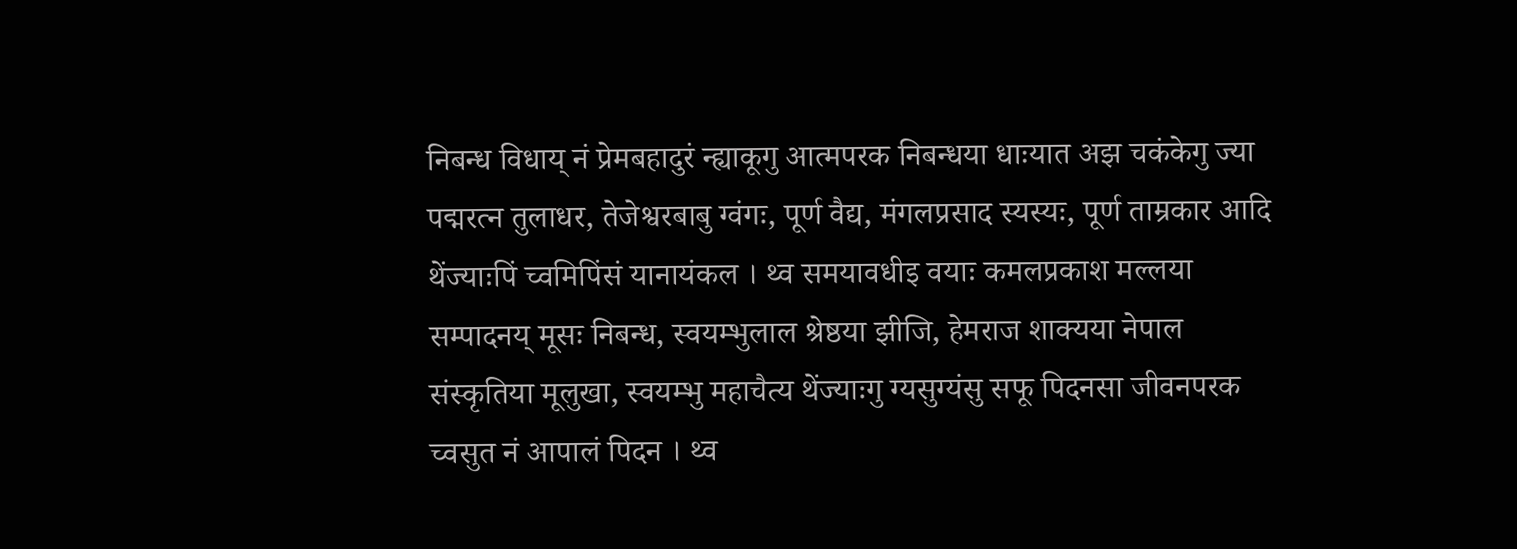निबन्ध विधाय् नं प्रेमबहादुरं न्ह्याकूगु आत्मपरक निबन्धया धाःयात अझ चकंकेगु ज्या पद्मरत्न तुलाधर, तेजेश्वरबाबु ग्वंगः, पूर्ण वैद्य, मंगलप्रसाद स्यस्यः, पूर्ण ताम्रकार आदि थेंज्याःपिं च्वमिपिंसं यानायंकल । थ्व समयावधीइ वयाः कमलप्रकाश मल्लया सम्पादनय् मूसः निबन्ध, स्वयम्भुलाल श्रेष्ठया झीजि, हेमराज शाक्यया नेपाल संस्कृतिया मूलुखा, स्वयम्भु महाचैत्य थेंज्याःगु ग्यसुग्यंसु सफू पिदनसा जीवनपरक च्वसुत नं आपालं पिदन । थ्व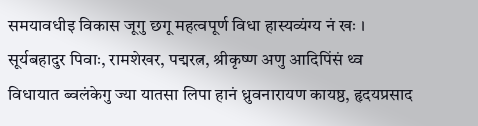समयावधीइ विकास जूगु छगू महत्वपूर्ण विधा हास्यव्यंग्य नं खः । सूर्यबहादुर पिवाः, रामशेखर, पद्मरत्न, श्रीकृष्ण अणु आदिपिंसं थ्व विधायात ब्वलंकेगु ज्या यातसा लिपा हानं ध्रुवनारायण कायष्ठ, हृदयप्रसाद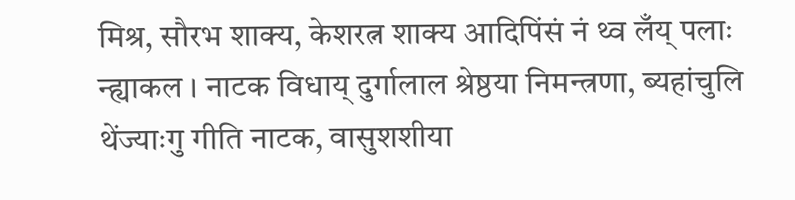मिश्र, सौरभ शाक्य, केशरत्न शाक्य आदिपिंसं नं थ्व लँय् पलाः न्ह्याकल । नाटक विधाय् दुर्गालाल श्रेष्ठया निमन्त्रणा, ब्यहांचुलि थेंज्याःगु गीति नाटक, वासुशशीया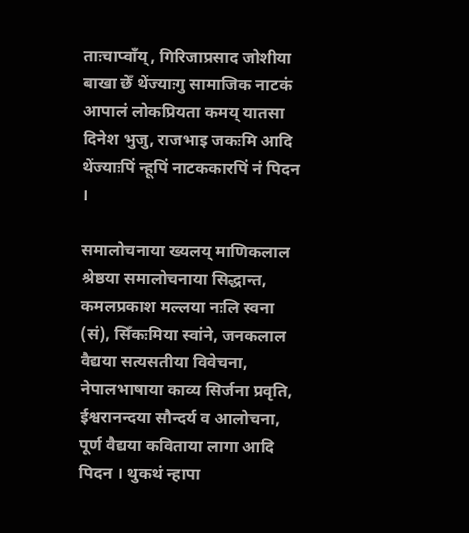ताःचाप्वाँय्, गिरिजाप्रसाद जोशीया बाखा छेँ थेंज्याःगु सामाजिक नाटकं आपालं लोकप्रियता कमय् यातसा दिनेश भुजु, राजभाइ जकःमि आदि थेंज्याःपिं न्हूपिं नाटककारपिं नं पिदन ।

समालोचनाया ख्यलय् माणिकलाल श्रेष्ठया समालोचनाया सिद्धान्त, कमलप्रकाश मल्लया नःलि स्वना (सं), सिँकःमिया स्वांने, जनकलाल वैद्यया सत्यसतीया विवेचना, नेपालभाषाया काव्य सिर्जना प्रवृति, ईश्वरानन्दया सौन्दर्य व आलोचना, पूर्ण वैद्यया कविताया लागा आदि पिदन । थुकथं न्हापा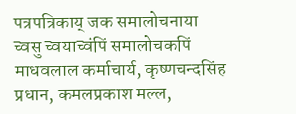पत्रपत्रिकाय् जक समालोचनाया च्वसु च्वयाच्वंपिं समालोचकपिं माधवलाल कर्माचार्य, कृष्णचन्दसिंह प्रधान, कमलप्रकाश मल्ल,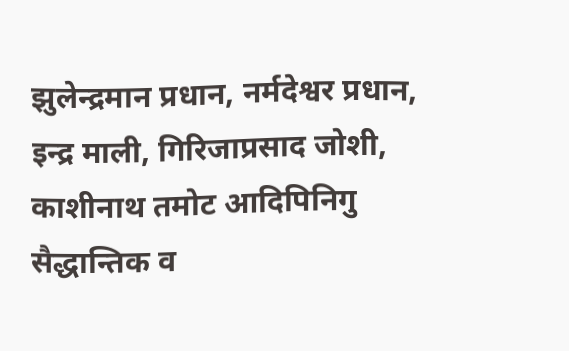झुलेन्द्रमान प्रधान, नर्मदेश्वर प्रधान, इन्द्र माली, गिरिजाप्रसाद जोशी, काशीनाथ तमोट आदिपिनिगु सैद्धान्तिक व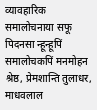व्यावहारिक समालोचनाया सफू पिदनसा न्हून्हूपिं समालोचकपिं मनमोहन श्रेष्ठ, प्रेमशान्ति तुलाधर, माधवलाल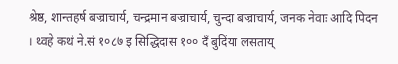श्रेष्ठ, शान्तहर्ष बज्राचार्य, चन्द्रमान बज्राचार्य, चुन्दा बज्राचार्य, जनक नेवाः आदि पिदन । थ्वहे कथं ने.सं १०८७ इ सिद्धिदास १०० दँ बुदिंया लसताय्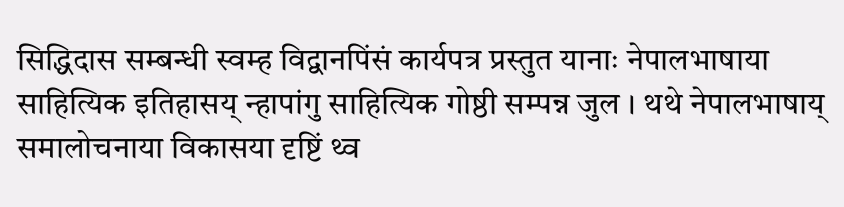सिद्धिदास सम्बन्धी स्वम्ह विद्वानपिंसं कार्यपत्र प्रस्तुत यानाः नेपालभाषाया साहित्यिक इतिहासय् न्हापांगु साहित्यिक गोष्ठी सम्पन्न जुल । थथे नेपालभाषाय् समालोचनाया विकासया दृष्टिं थ्व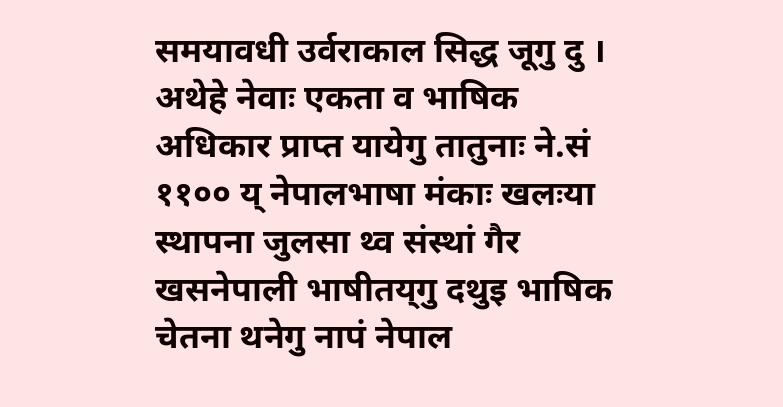समयावधी उर्वराकाल सिद्ध जूगु दु । अथेहे नेवाः एकता व भाषिक अधिकार प्राप्त यायेगु तातुनाः ने.सं ११०० य् नेपालभाषा मंकाः खलःया स्थापना जुलसा थ्व संस्थां गैर खसनेपाली भाषीतय्‌गु दथुइ भाषिक चेतना थनेगु नापं नेपाल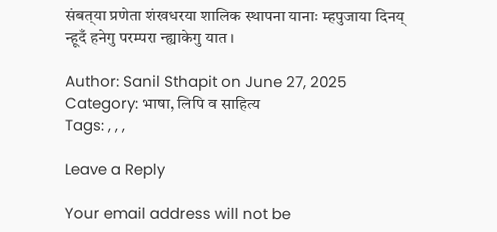संबत्‌या प्रणेता शंखधरया शालिक स्थापना यानाः म्हपुजाया दिनय् न्हूदँ हनेगु परम्परा न्ह्याकेगु यात ।

Author: Sanil Sthapit on June 27, 2025
Category: भाषा, लिपि व साहित्य
Tags: , , ,

Leave a Reply

Your email address will not be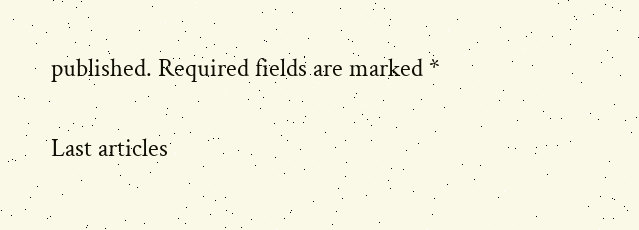published. Required fields are marked *

Last articles